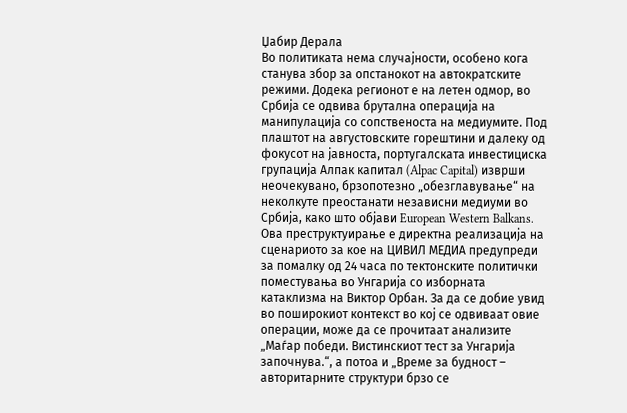Џабир Дерала
Во политиката нема случајности, особено кога станува збор за опстанокот на автократските режими. Додека регионот е на летен одмор, во Србија се одвива брутална операција на манипулација со сопственоста на медиумите. Под плаштот на августовските горештини и далеку од фокусот на јавноста, португалската инвестициска групација Алпак капитал (Alpac Capital) изврши неочекувано, брзопотезно „обезглавување“ на неколкуте преостанати независни медиуми во Србија, како што објави European Western Balkans.
Ова преструктуирање е директна реализација на сценариото за кое на ЦИВИЛ МЕДИА предупреди за помалку од 24 часа по тектонските политички поместувања во Унгарија со изборната катаклизма на Виктор Орбан. За да се добие увид во поширокиот контекст во кој се одвиваат овие операции, може да се прочитаат анализите „Маѓар победи. Вистинскиот тест за Унгарија започнува.“, а потоа и „Време за будност – авторитарните структури брзо се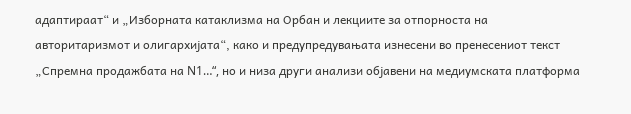адаптираат“ и „Изборната катаклизма на Орбан и лекциите за отпорноста на авторитаризмот и олигархијата“, како и предупредувањата изнесени во пренесениот текст „Спремна продажбата на N1…“, но и низа други анализи објавени на медиумската платформа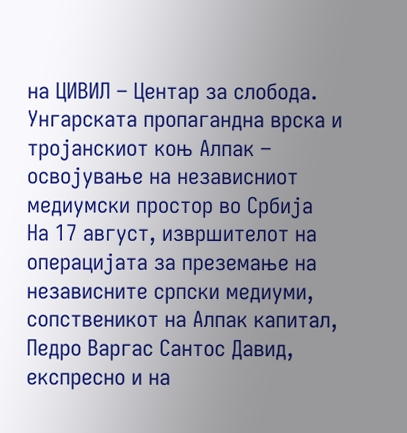на ЦИВИЛ – Центар за слобода.
Унгарската пропагандна врска и тројанскиот коњ Алпак – освојување на независниот медиумски простор во Србија
На 17 август, извршителот на операцијата за преземање на независните српски медиуми, сопственикот на Алпак капитал, Педро Варгас Сантос Давид, експресно и на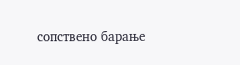сопствено барање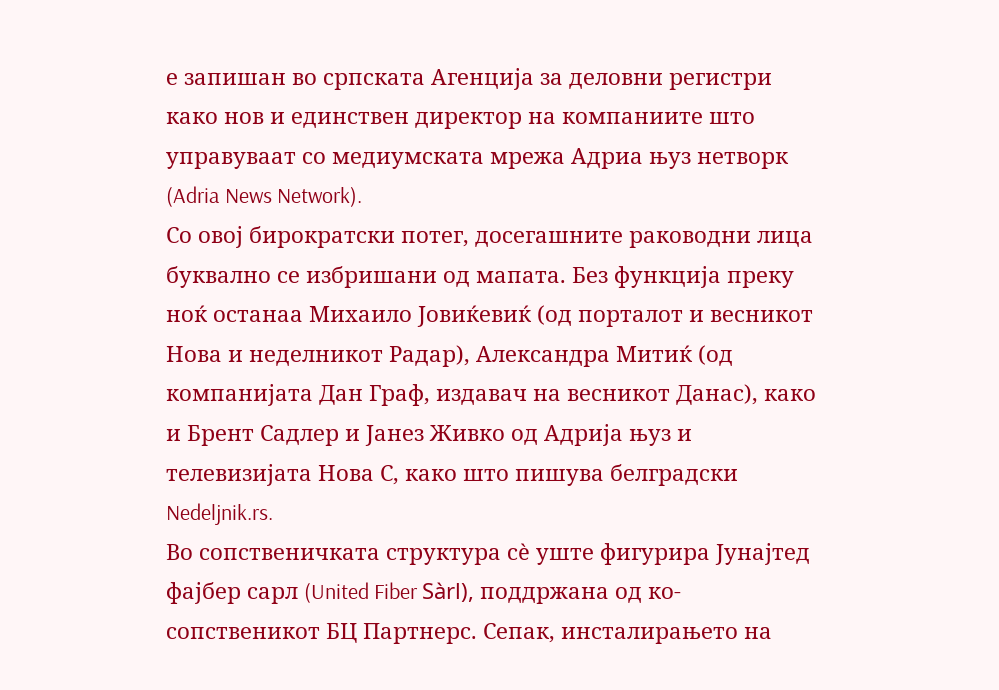е запишан во српската Агенција за деловни регистри како нов и единствен директор на компаниите што управуваат со медиумската мрежа Адриа њуз нетворк (Adria News Network).
Со овој бирократски потег, досегашните раководни лица буквално се избришани од мапата. Без функција преку ноќ останаа Михаило Јовиќевиќ (од порталот и весникот Нова и неделникот Радар), Александра Митиќ (од компанијата Дан Граф, издавач на весникот Данас), како и Брент Садлер и Јанез Живко од Адрија њуз и телевизијата Нова С, како што пишува белградски Nedeljnik.rs.
Во сопственичката структура сè уште фигурира Јунајтед фајбер сарл (United Fiber Sàrl), поддржана од ко-сопственикот БЦ Партнерс. Сепак, инсталирањето на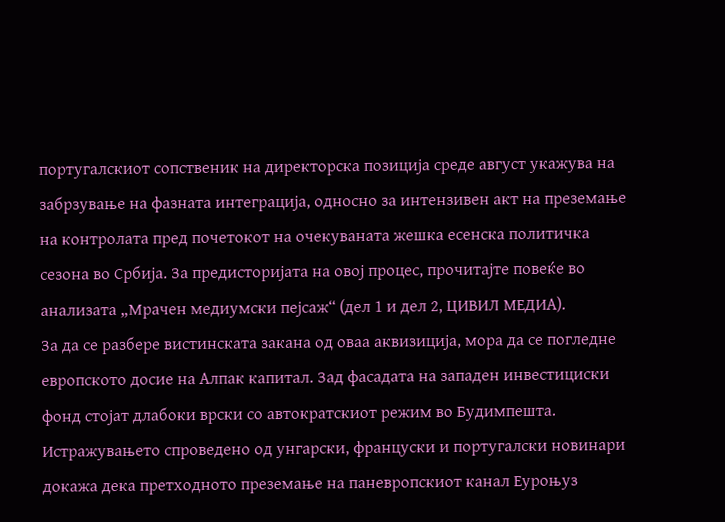португалскиот сопственик на директорска позиција среде август укажува на забрзување на фазната интеграција, односно за интензивен акт на преземање на контролата пред почетокот на очекуваната жешка есенска политичка сезона во Србија. За предисторијата на овој процес, прочитајте повеќе во анализата „Mрачен медиумски пејсаж“ (дел 1 и дел 2, ЦИВИЛ МЕДИА).
За да се разбере вистинската закана од оваа аквизиција, мора да се погледне европското досие на Алпак капитал. Зад фасадата на западен инвестициски фонд стојат длабоки врски со автократскиот режим во Будимпешта.
Истражувањето спроведено од унгарски, француски и португалски новинари докажа дека претходното преземање на паневропскиот канал Еуроњуз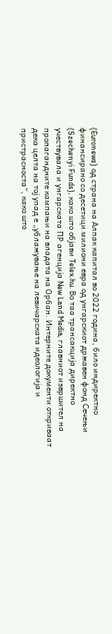(Euronews) од страна на Алпак капитал во 2022 година, било индиректно финансирано со десетици милиони евра од унгарскиот државен фонд Сечењи (Szechenyi Funds), како што објави Telex.hu. Во таа трансакција директно учествувала и унгарската ПР агенција New Land Media, главниот извршител на пропагандните кампањи на владата на Орбан. Интерните документи откриваат дека целта на тој упад е „ублажување на левичарската идеологија и пристрасноста“, како што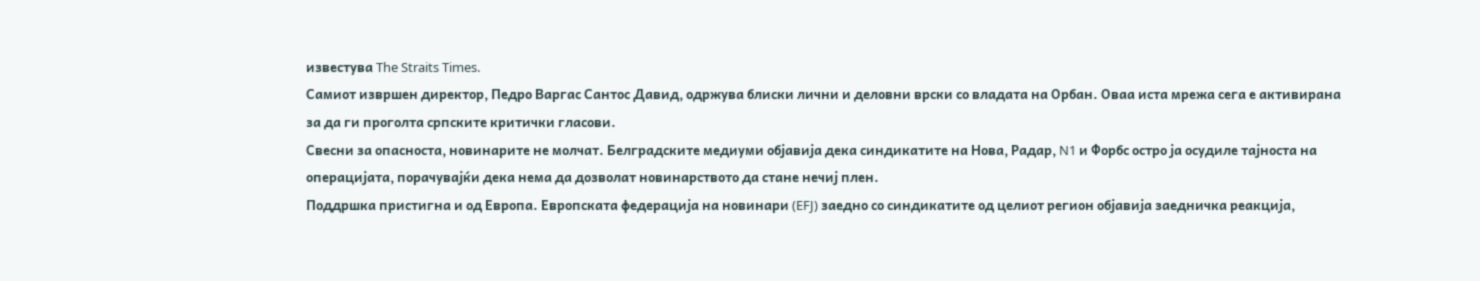известува The Straits Times.
Самиот извршен директор, Педро Варгас Сантос Давид, одржува блиски лични и деловни врски со владата на Орбан. Оваа иста мрежа сега е активирана за да ги проголта српските критички гласови.
Свесни за опасноста, новинарите не молчат. Белградските медиуми објавија дека синдикатите на Нова, Радар, N1 и Форбс остро ја осудиле тајноста на операцијата, порачувајќи дека нема да дозволат новинарството да стане нечиј плен.
Поддршка пристигна и од Европа. Европската федерација на новинари (EFJ) заедно со синдикатите од целиот регион објавија заедничка реакција,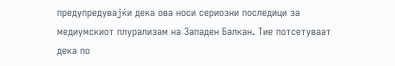предупредувајќи дека ова носи сериозни последици за медиумскиот плурализам на Западен Балкан. Тие потсетуваат дека по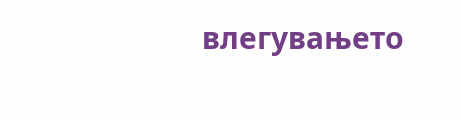влегувањето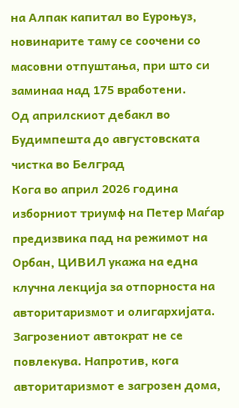на Алпак капитал во Еуроњуз, новинарите таму се соочени со масовни отпуштања, при што си заминаа над 175 вработени.
Од априлскиот дебакл во Будимпешта до августовската чистка во Белград
Кога во април 2026 година изборниот триумф на Петер Маѓар предизвика пад на режимот на Орбан, ЦИВИЛ укажа на една клучна лекција за отпорноста на авторитаризмот и олигархијата.
Загрозениот автократ не се повлекува. Напротив, кога авторитаризмот е загрозен дома,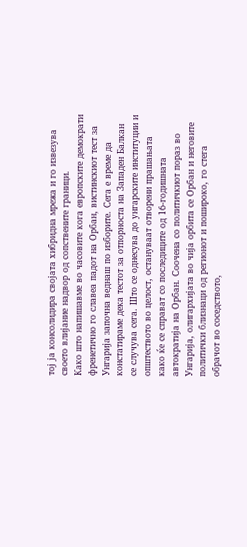тој ја консолидира својата хибридна мрежа и го извезува своето влијание надвор од сопствените граници.
Како што напишавме во часовите кога европските демократи френетично го славеа падот на Орбан, вистинскиот тест за Унгарија започна веднаш по изборите. Сега е време да констатираме дека тестот за отпорноста на Западен Балкан се случува сега. Што се однесува до унгарските институции и општеството во целост, остануваат отворени прашањата како ќе се справат со последиците од 16-годишната автократија на Орбан. Соочена со политичкиот пораз во Унгарија, олигархијата во чија орбита се Орбан и неговите политички близнаци од регионот и пошироко, го стега обрачот во соседството,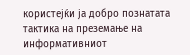користејќи ја добро познатата тактика на преземање на информативниот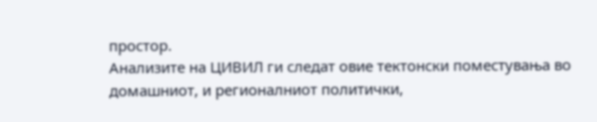простор.
Анализите на ЦИВИЛ ги следат овие тектонски поместувања во домашниот, и регионалниот политички,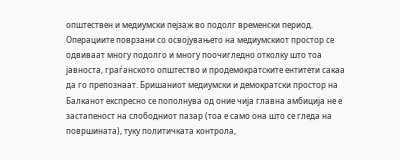општествен и медиумски пејзаж во подолг временски период.
Операциите поврзани со освојувањето на медиумскиот простор се одвиваат многу подолго и многу поочигледно отколку што тоа јавноста, граѓанското општество и продемократските ентитети сакаа да го препознаат. Бришаниот медиумски и демократски простор на Балканот експресно се пополнува од оние чија главна амбиција не е застапеност на слободниот пазар (тоа е само она што се гледа на површината), туку политичката контрола,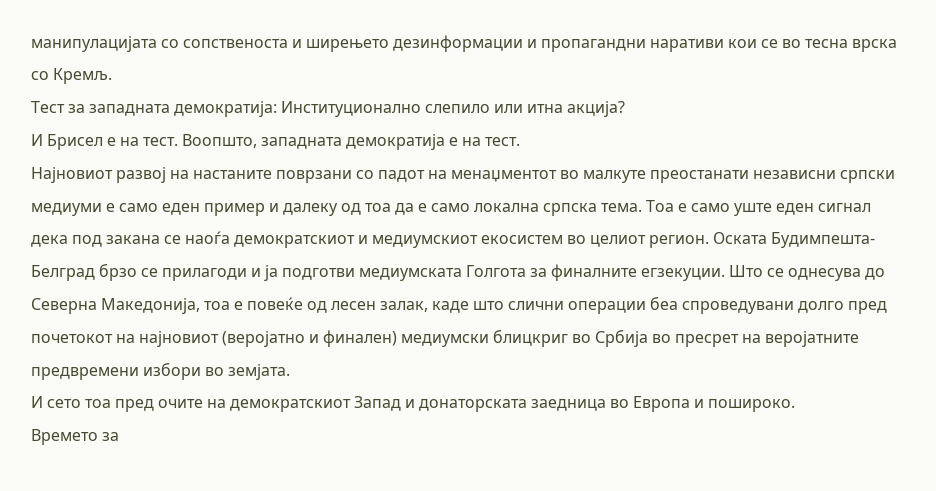манипулацијата со сопственоста и ширењето дезинформации и пропагандни наративи кои се во тесна врска со Кремљ.
Тест за западната демократија: Институционално слепило или итна акција?
И Брисел е на тест. Воопшто, западната демократија е на тест.
Најновиот развој на настаните поврзани со падот на менаџментот во малкуте преостанати независни српски медиуми е само еден пример и далеку од тоа да е само локална српска тема. Тоа е само уште еден сигнал дека под закана се наоѓа демократскиот и медиумскиот екосистем во целиот регион. Оската Будимпешта-Белград брзо се прилагоди и ја подготви медиумската Голгота за финалните егзекуции. Што се однесува до Северна Македонија, тоа е повеќе од лесен залак, каде што слични операции беа спроведувани долго пред почетокот на најновиот (веројатно и финален) медиумски блицкриг во Србија во пресрет на веројатните предвремени избори во земјата.
И сето тоа пред очите на демократскиот Запад и донаторската заедница во Европа и пошироко.
Времето за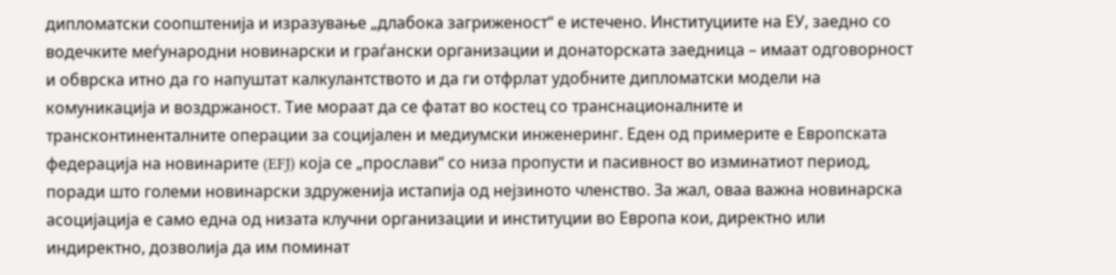дипломатски соопштенија и изразување „длабока загриженост“ е истечено. Институциите на ЕУ, заедно со водечките меѓународни новинарски и граѓански организации и донаторската заедница – имаат одговорност и обврска итно да го напуштат калкулантството и да ги отфрлат удобните дипломатски модели на комуникација и воздржаност. Тие мораат да се фатат во костец со транснационалните и трансконтиненталните операции за социјален и медиумски инженеринг. Еден од примерите е Европската федерација на новинарите (EFJ) која се „прослави“ со низа пропусти и пасивност во изминатиот период, поради што големи новинарски здруженија истапија од нејзиното членство. За жал, оваа важна новинарска асоцијација е само една од низата клучни организации и институции во Европа кои, директно или индиректно, дозволија да им поминат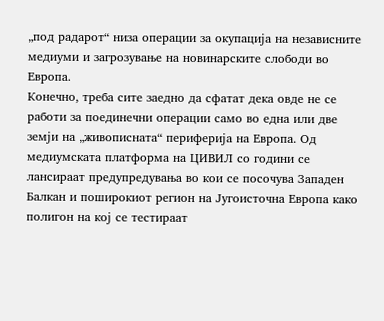„под радарот“ низа операции за окупација на независните медиуми и загрозување на новинарските слободи во Европа.
Конечно, треба сите заедно да сфатат дека овде не се работи за поединечни операции само во една или две земји на „живописната“ периферија на Европа. Од медиумската платформа на ЦИВИЛ со години се лансираат предупредувања во кои се посочува Западен Балкан и поширокиот регион на Југоисточна Европа како полигон на кој се тестираат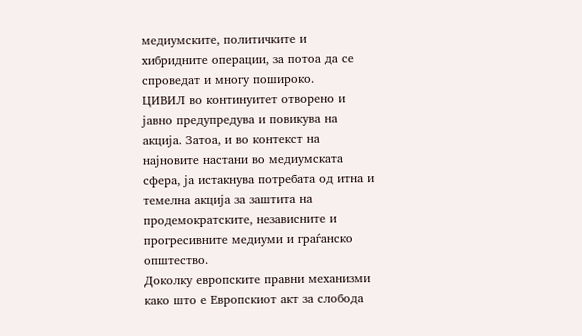медиумските, политичките и хибридните операции, за потоа да се спроведат и многу пошироко.
ЦИВИЛ во континуитет отворено и јавно предупредува и повикува на акција. Затоа, и во контекст на најновите настани во медиумската сфера, ја истакнува потребата од итна и темелна акција за заштита на продемократските, независните и прогресивните медиуми и граѓанско општество.
Доколку европските правни механизми како што е Европскиот акт за слобода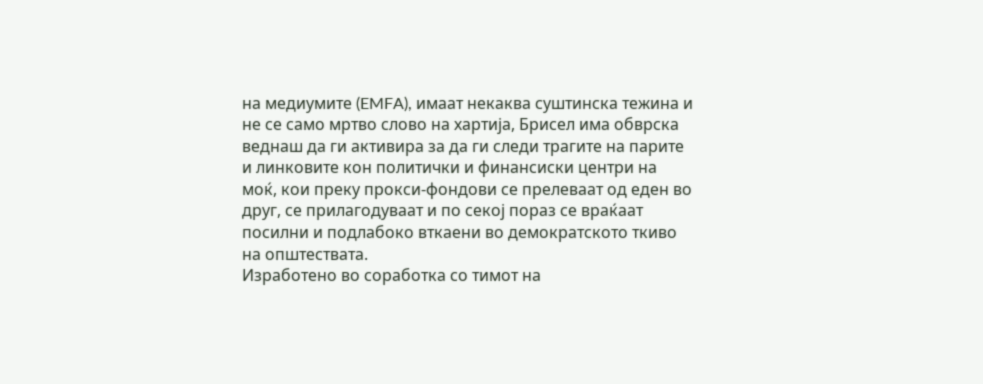на медиумите (EMFA), имаат некаква суштинска тежина и не се само мртво слово на хартија, Брисел има обврска веднаш да ги активира за да ги следи трагите на парите и линковите кон политички и финансиски центри на моќ, кои преку прокси-фондови се прелеваат од еден во друг, се прилагодуваат и по секој пораз се враќаат посилни и подлабоко вткаени во демократското ткиво на општествата.
Изработено во соработка со тимот на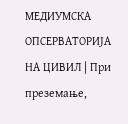МЕДИУМСКА ОПСЕРВАТОРИЈА НА ЦИВИЛ | При преземање,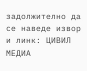задолжително да се наведе извор и линк: ЦИВИЛ МЕДИА